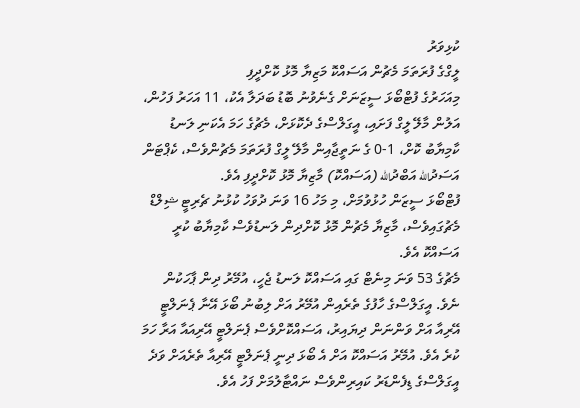ކުޅިވަރު
ލީގްގެ ފުރަތަމަ މެޗުން އަސައްކޮ މަޒިޔާ މޮޅު ކޮށްދީފި
މިއަހަރުގެ ފުޓްބޯޅަ ސީޒަނަށް ގެނެވުނު ބޮޑު ބަދަލާ އެކު، 11 އަހަރު ފަހުން، އަލުން މާލޭ ލީގް ފަށައި، އީގަލްސްގެ ދެކޮޅަށް، މެޗުގެ ހަމަ އެކަނި ލަނޑު ކާމިޔާބު ކޮށް، 1-0 ގެ ނަތީޖާއިން މާލޭ ލީގް ފުރަތަމަ މެޗުންވެސް، ކެޕްޓަން އަސަދުالله އަބްދުالله (އަސައްކޮ) މާޒިޔާ މޮޅު ކޮށްދީފި އެވެ.
ފުޓްބޯޅަ ސީޒަން ހުޅުވުމަށް، މި މަހު 16 ވަނަ ދުވަހު ކުޅުނު ޗެރިޓީ ޝިލްޑް މެޗުގައިވެސް، މާޒިޔާ މެޗުން މޮޅު ކޮށްދިން ލަނޑުވެސް ކާމިޔާބު ކުރީ އަސައްކޮ އެވެ.
މެޗުގެ 53 ވަނަ މިނެޓް ގައި އަސައްކޮ ލަނޑު ޖެހީ، އުމޭރު ދިން ޕާހަކުން ނެވެ. އީގަލްސްގެ ހާފުގެ ތެރެއިން އުމޭރު އަށް ލިބުނު ބޯޅަ އޭނާ ޕެނަލްޓީ އޭރިއާ އަށް ވަންނަން ދިޔައިރު، އަސައްކޮށްވެސް ޕެނަލްޓީ އޭރިއައާ އަރާ ހަމަ ކުރެ އެވެ. އުމޭރު އަސައްކޮ އަށް އެ ބޯޅަ ދިނީ ޕެނަލްޓީ އޭރިއާ ތެރެއަށް ވަދެ އީގަލްސްގެ ޑިފެންޑަރު ކައިރިންވެސް ނައްޓާލުމަށް ފަހު އެވެ.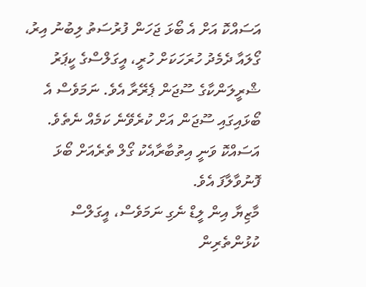އަސައްކޮ އަށް އެ ބޯޅަ ޖަހަން ފުރުސަތު ލިބުނު އިރު، ގޯލައާ ދެމެދު ހުރަހަކަށް ހުރީ، އީގަލްސްގެ ކީޕަރު ޝްރީލަންކާގެ ސޫޖަން ޕެރޭރާ އެވެ. ނަމަވެސް އެ ބޯޅައިގައި ސޫޖަން އަށް ކުރެވޭނެ ކަމެއް ނެތެވެ. އަސައްކޮ ވަނީ އިތުބާރާއެކު ގޯލް ތެރެއަށް ބޯޅަ ފޮނުވާލާފަ އެވެ.
މާޒިޔާ އިން ލީޑް ނެގި ނަމަވެސް، އީގަލްސް ކުޅުންތެރިން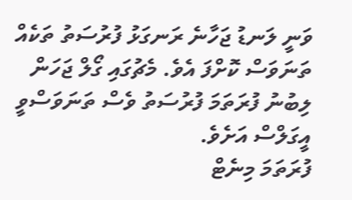ވަނީ ލަނޑު ޖަހާނެ ރަނގަޅު ފުރުސަތު ތަކެއް ތަނަވަސް ކޮށްފަ އެވެ. މެޗުގައި ގޯލް ޖަހަން ލިބުނު ފުރަތަމަ ފުރުސަތު ވެސް ތަނަވަސްވީ އީގަލްސް އަށެވެ.
ފުރަތަމަ މިނެޓް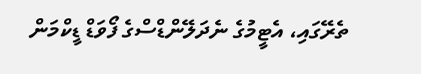ތެރޭގައި، އެޓީމުގެ ނެދަލޭންޑްސްގެ ފޯވަޑް ޑީކްމަން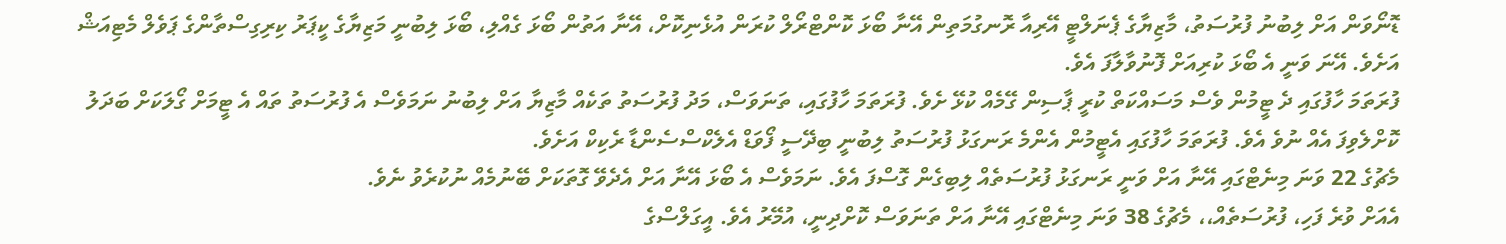ޑޮނޯވަން އަށް ލިބުނު ފުރުސަތު، މާޒިޔާގެ ޕެނަލްޓީ އޭރިއާ ރޮނގުމަތިން އޭނާ ބޯޅަ ކޮންޓްރޯލް ކުރަން އުޅެނިކޮށް، އޭނާ އަތުން ބޯޅަ ގެއްލި، ބޯޅަ ލިބުނީ މަޒިޔާގެ ކީޕަރު ކިރިގިސްތާންގެ ޕަވެލް މެޓިއަޝް އަށެވެ. އޭނަ ވަނީ އެ ބޯޅަ ކުރިއަށް ފޮނުވާލާފަ އެވެ.
ފުރަތަމަ ހާފުގައި ދެ ޓީމުން ވެސް މަސައްކަތް ކުރީ ޕާސިން ގޭމެއް ކުޅޭ ށެވެ. ފުރަތަމަ ހާފުގައި، ތަނަވަސް، މަދު ފުރުސަތު ތަކެއް މާޒިޔާ އަށް ލިބުނު ނަމަވެސް އެ ފުރުސަތު ތައް އެ ޓީމަށް ގޯލަކަށް ބަދަލު ކޮށްލެވިފަ އެއް ނުވެ އެވެ. ފުރަތަމަ ހާފުގައި އެޓީމުން އެންމެ ރަނގަޅު ފުރުސަތު ލިބުނީ ބިދޭސީ ފޯވަޑް އެލެކްސްސެންޑާ ރެކިކް އަށެވެ.
މެޗުގެ 22 ވަނަ މިނެޓްގައި އޭނާ އަށް ވަނީ ރަނގަޅު ފުރުސަތެއް ލިބިގެން ގޮސްފަ އެވެ. ނަމަވެސް އެ ބޯޅަ އޭނާ އަށް އެދެވޭ ގޮތަކަށް ބޭނުމެއް ނުކުރެވު ނެވެ.
އެއަށް ވުރެ ފަހި، ފުރުސަތެއް،، މެޗުގެ 38 ވަނަ މިނެޓްގައި އޭނާ އަށް ތަނަވަސް ކޮށްދިނީ، އުމޭރު އެވެ. އީގަލްސްގެ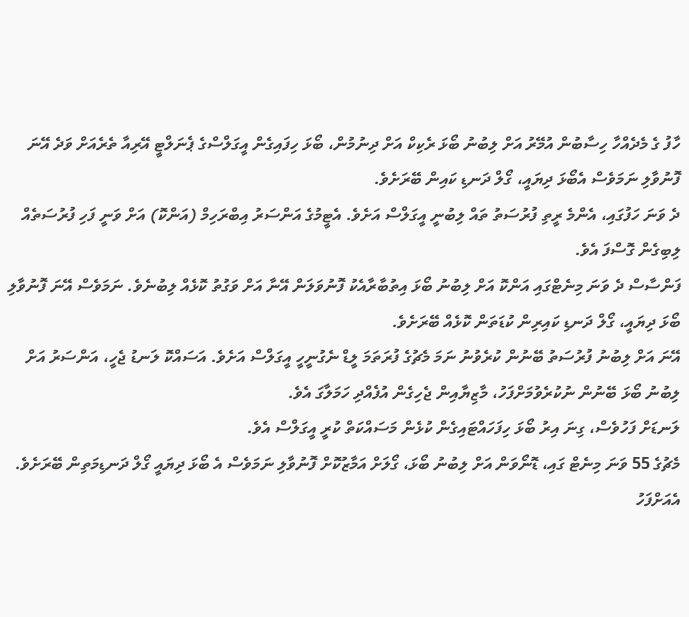ހާފު ގެ މެދެއްހާ ހިސާބުން އުމޭރު އަށް ލިބުނު ބޯޅަ ރެކިކް އަށް ދިނުމުން، ބޯޅަ ހިފައިގެން އީގަލްސްގެ ޕެނަލްޓީ އޭރިއާ ތެރެއަށް ވަދެ އޭނަ ފޮނުވާލި ނަމަވެސް އެބޯޅަ ދިޔައީ، ގޯލް ދަނޑި ކައިން ބޭރަށެވެ.
ދެ ވަނަ ހަފުގައި، އެންމެ ރީތި ފުރުސަތު ތައް ލިބުނީ އީގަލްސް އަށެވެ. އެޓީމުގެ އަންސަރު އިބްރަހިމް (އަންކޮ) އަށް ވަނީ ފަހި ފުރުސަތެއް ލިބިގެން ގޮސްފަ އެވެ.
ފަންސާސް ދެ ވަނަ މިނެޓްގައި އަންކޮ އަށް ލިބުނު ބޯޅަ އިތުބާރާއެކު ފޮނުވަލަން އޭނާ އަށް ވަގުތު ކޮޅެއް ލިބުނެވެ. ނަމަވެސް އޭނަ ފޮނުވާލި ބޯޅަ ދިޔައީ، ގޯލް ދަނޑި ކައިރިން ކުޑަތަން ކޮޅެއް ބޭރަށެވެ.
އޭނަ އަށް ލިބުނު ފުރުސަތު ބޭނުން ކުރެވުނު ނަމަ މެޗުގެ ފުރަތަމަ ލީޑް ނެގުނީހީ އީގަލްސް އަށެވެ. އަސައްކޮ ލަނޑު ޖެހީ، އަންސަރު އަށް ލިބުނު ބޯޅަ ބޭނުން ނުކުރެވުމަށްފަހު، މާޒިޔާއިން ޖެހިގެން އުފެއްދި ހަމަލާގަ އެވެ.
ލަނޑަށް ފަހުވެސް، ގިނަ އިރު ބޯޅަ ހިފަހައްޓައިގެން ކުޅެން މަސައްކަތް ކުރީ އީގަލްސް އެވެ.
މެޗުގެ 55 ވަނަ މިނެޓް ގައި، ޑޮނޯވަން އަށް ލިބުނު ބޯޅަ، ގޯލަށް އަމާޒުކޮށް ފޮނުވާލި ނަމަވެސް އެ ބޯޅަ ދިޔައީ ގޯލް ދަނޑިމަތިން ބޭރަށެވެ.
އެއަށްފަހު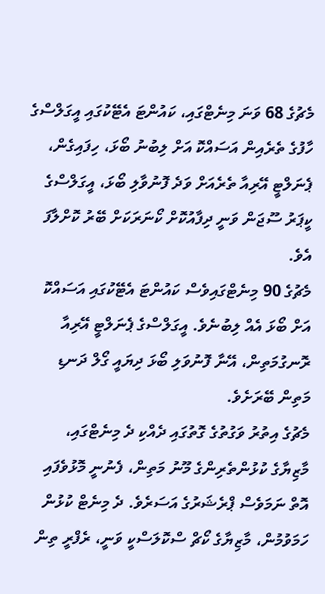މެޗުގެ 68 ވަނަ މިނެޓްގައި، ކައުންޓަ އެޓޭކުގައި އީގަލްސްގެ ހާފުގެ ތެރެއިން އަސައްކޮ އަށް ލިބުނު ބޯޅަ، ހިފައިގެން، ޕެނަލްޓީ އޭރިއާ ތެރެއަށް ވަދެ ފޮނުވާލި ބޯޅަ، އީގަލްސްގެ ކީޕަރު ސޫޖަން ވަނީ ދިފާއުކޮށް ކޯނަރަކަށް ބޭރު ކޮށްލާފަ އެވެ.
މެޗުގެ 90 މިނެޓްގައިވެސް ކައުންޓަ އެޓޭކުގައި އަސައްކޮ އަށް ބޯޅަ އެއް ލިބުނެވެ. އީގަލްސްގެ ޕެނަލްޓީ އޭރިއާ ރޮނގުމަތިން، އޭނާ ފޮނުވަލި ބޯޅަ ދިޔައީ ގޯލް ދަނޑި މަތިން ބޭރަށެވެ.
މެޗުގެ އިތުރު ވަގުތުގެ ގޮތުގައި ދެއްކި ދެ މިނެޓްގައި، މާޒިޔާގެ ކުޅުންތެރިންގެ މޫނު މަތިން، ފެނުނީ މޮޅުވެފައި އޮތް ނަމަވެސް ޕްރެޝަރުގެ އަސަރެވެ. ދެ މިނެޓް ކުޅުން ހަމަވުމުން، މާޒިޔާގެ ކޯޗް ސްކޮލަސްކީ ވަނީ، ރެފްރީ ތިން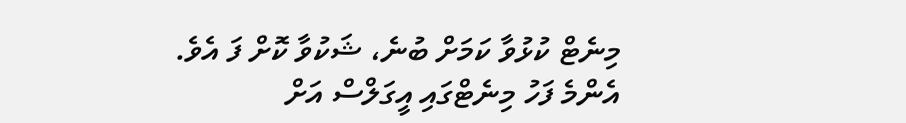މިނެޓް ކުޅުވާ ކަމަށް ބުނެ، ޝަކުވާ ކޮށް ފަ އެވެ.
އެންމެ ފަހު މިނެޓްގައި އީގަލްސް އަށް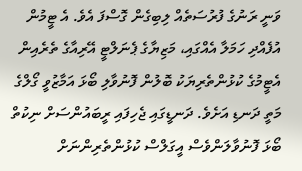ވަނީ ރަނުގެ ފުރުސަތެއް ލިބިގެން ގޮސްފަ އެވެ. އެ ޓީމުން އުފެއްދި ހަމަލާ އެއްގައި، މަޒިޔާގެ ޕެނަލްޓީ އޭރިއާގެ ތެރެއިން އެޓީމުގެ ކުޅުންތެރިޔަކު ބޮލުން ފޮނުވާލި ބޯޅަ އަމާޒުވީ ގޯލްގެ މަތީ ދަނޑި އަށެވެ. ދަނޑީގައި ޖެހިފައި ރީބައުންސަށް ނިކުތް ބޯޅަ ފޮނުވާލަންވެސް އީގަލްސް ކުޅުންތެރިންނަށް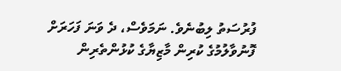ފުރުސަތު ލިބުނެވެ. ނަމަވެސް، ދެ ވަނަ ފަހަރަށް ފޮނުވާލުމުގެ ކުރިން މާޒިޔާގެ ކުޅުންތެރިން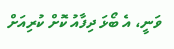ވަނީ، އެ ބޯޅަ ދިފާއު ކޮށް ކުރިއަށް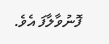ފޮނުވާލާފަ އެވެ.